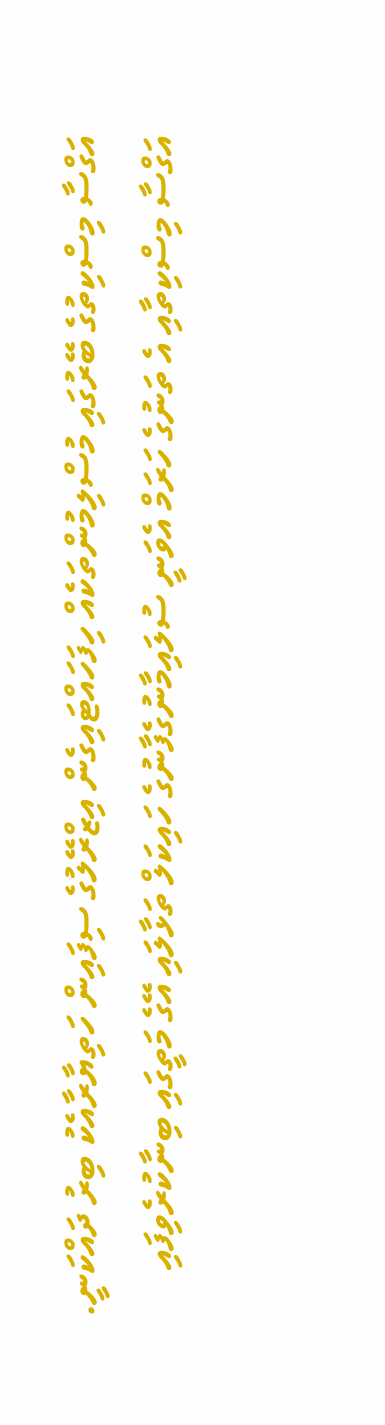އަގްސާ މިސްކިތުގެ ބޭރުގައި މުސްލިމުންތަކެއް ހިފަހައްޓައިގެން އިޒްރޭލުގެ ސިފައިން ހަތިޔާރާއެކު ބިރު ދައްކަނީ.
އަގްސާ މިސްކިތާއި އެ ތަނުގެ ހަރަމް އެވަނީ ސުލައިމާނުގެފާނުގެ ހައިކަލް ތަޅާލައި އޭގެ މަތީގައި ބިނާކުރެވިފައި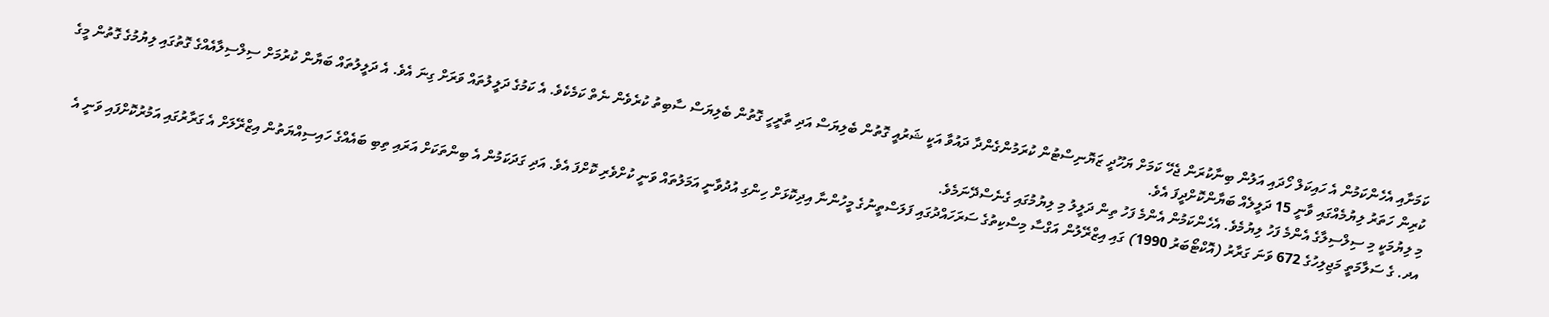ކަމަށާއި އެހެންކަމުން އެ ހައިކަލް ހޯދައި އަލުން ބިނާކުރަން ޖެހޭ ކަމަށް ޔަހޫދީ ޒަޔޮނިސްޓުން ކުރަމުންގެންދާ ދައުވާ އަކީ ޝަރުއީ ގޮތުން ބެލިޔަސް އަދި ތާރީހީ ގޮތުން ބެލިޔަސް ސާބިތު ކުރެވެން ނެތް ކަމެކެވެ. އެ ކަމުގެ ދަލީލުތައް ވަރަށް ގިނަ އެވެ. އެ ދަލީލުތައް ބަޔާން ކުރުމަށް ސިލްސިލާއެއްގެ ގޮތުގައި ލިޔުމުގެ ގޮތުން މީގެ ކުރިން ހަތަރު ލިޔުމެއްގައި ވާނީ 15 ދަލީލެއް ބަޔާންކޮށްދީފަ އެވެ.
މި ލިޔުމަކީ މި ސިލްސިލާގެ އެންމެ ފަހު ލިޔުމެވެ. އެހެންކަމުން އެންމެ ފަހު ތިން ދަލީލު މި ލިޔުމުގައި ގެނެސްދޭނަމެވެ.
އދ. ގެ ސަލާމަތީ މަޖިލިހުގެ 672 ވަނަ ގަރާރު (އޮކްޓޯބަރު 1990) ގައި އިޒްރޭލުން އަގްސާ މިސްކިތުގެ ސަރަހައްދުގައި ފަލަސްތީނުގެ މީހުންނާ އިދިކޮޅަށް ހިންގި އުދުވާނީ އަމަލުތައް ވަނީ ކުށްވެރި ކޮށްފަ އެވެ. އަދި ގަދަކަމުން އެ ބިންތަކަށް އަރައި ތިބި ބައެއްގެ ހައިސިއްޔަތުން އިޒްރޭލަށް އެ ގަރާރުގައި އަމުރުކޮށްފައި ވަނީ އެ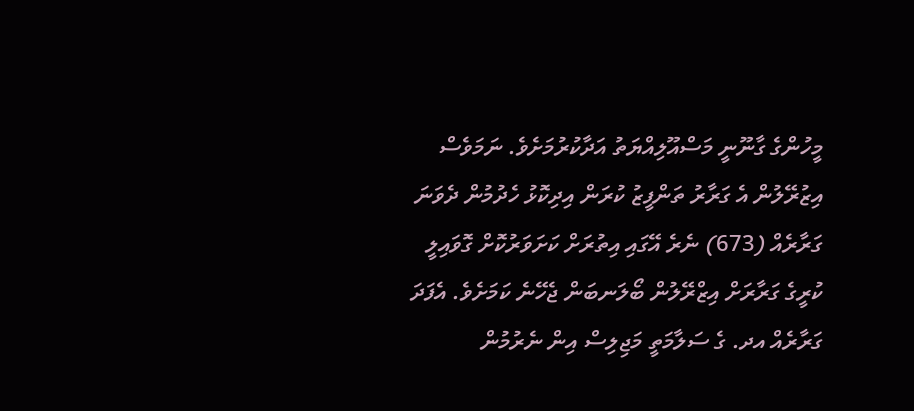މީހުންގެ ގާނޫނީ މަސްއޫލިއްޔަތު އަދާކުރުމަށެވެ. ނަމަވެސް އިޒުރޭލުން އެ ގަރާރު ތަންފީޒު ކުރަން އިދިކޮޅު ހެދުމުން ދެވަނަ ގަރާރެއް (673) ނެރެ އޭގައި އިތުރަށް ކަށަވަރުކޮށް ގޮވައިލީ ކުރީގެ ގަރާރަށް އިޒްރޭލުން ބޯލަނބަން ޖެހޭނެ ކަމަށެވެ. އެފަދަ ގަރާރެއް އދ. ގެ ސަލާމަތީ މަޖިލިސް އިން ނެރުމުން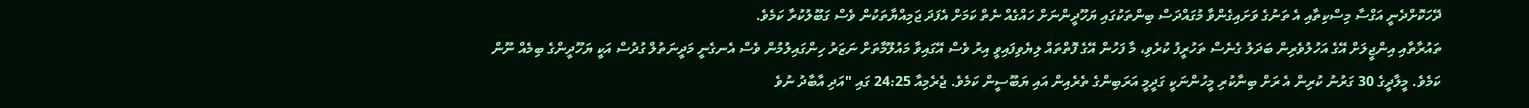ދޭހަކޮށްދެނީ އަގްސާ މިސްކިތާއި އެ ތަނުގެ ވަށައިގެންވާ މުގައްދަސް ބިންތަކުގައި ޔަހޫދީންނަށް ހައްގެއް ނެތް ކަމަށް އެފަދަ ޖަމިއްޔާތަކުން ވެސް ގަބޫލުކުރާ ކަމެވެ.
ތައުރާތާއި އިންޖީލަށް އޭގެ އަހުލުވެރިން ބަދަލު ގެނެސް ތަހުރީފު ކުރެވި، މާ ފަހުން އޭގެ ފޮތްތައް ލިޔެވިފައިވީ އިރު ވެސް އޭގައިވާ މައުލޫމާތަށް ނަޒަރު ހިންގައިލުމުން ވެސް އެނގެނީ މަދީނަތުލް ގުދުސް އަކީ ޔަހޫދީންގެ ބިމެއް ނޫން ކަމެވެ. މީލާދީގެ 30 ގަރުނު ކުރިން އެ ރަށް ބިނާކުރި މީހުންނަކީ ގަދީމީ އަރަބިންގެ ތެރެއިން އައި ޔަބޫސީން ކަމެވެ. ޖެރެމިއާ 24:25 ގައި "އަދި އާބާދު ނުވެ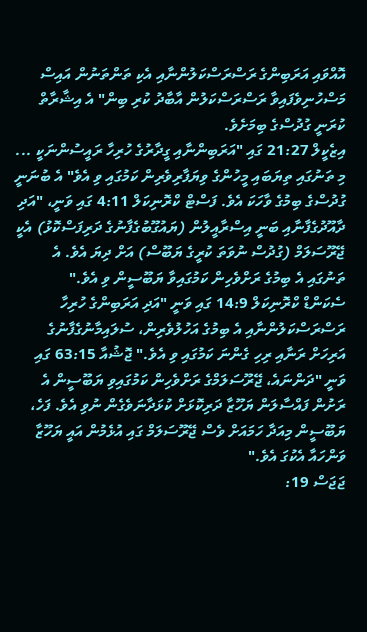އޮއްވައި އަރަބިންގެ ރަސްރަސްކަލުންނާއި އެކި ތަންތަނުން އައިސް މަސްހުނިވެފައިވާ ރަސްރަސްކަލުން އާބާދު ކުރި ބިން" އެ އިޝާރާތް ކުރަނީ ގުދުސްގެ ބިމަށެވެ.
އިޒެކީލް 21:27 ގައި "އަރަބިންނާއި ގީދާރުގެ ހުރިހާ ރައީސުންނަކީ ... މި ތަނުގައި ތިޔަބައި މީހުންގެ ވިޔަފާރިވެރިން ކަމުގައި ވި އެވެ" އެ ބުނަނީ ގުދުސްގެ ބިމުގެ ވާހަކަ އެވެ. ފަސްޓް ކްރޮނިކަލް 4:11 ގައި ވަނީ، "އަދި ދާއޫދުގެފާނާއި ބަނީ އިސްރާއީލުން (ޔައުގޫބުގެފާނުގެ ދަރިފަސްކޮޅު) އެކީ ޖޭރޫސަލަމް (ގުދުސް ނުވަތަ ކުރީގެ ޔަބޫސް) އަށް ދިޔަ އެވެ. އެ ތަނުގައި އެ ބިމުގެ ރަށްވެހިން ކަމުގައިވާ ޔަބޫސީން ވި އެވެ."
ސެކަންޑް ކްރޮނިކަލް 14:9 ގައި ވަނީ "އަދި އަރަބިންގެ ހުރިހާ ރަސްރަސްކަލުންނާއި އެ ބިމުގެ އަހުލުވެރިން، ސުލައިމާނުގެފާނުގެ އަރިހަށް ރަނާއި ރިހި ގެންނަ ކަމުގައި ވި އެވެ." ޖޮޝުއާ 63:15 ގައި ވަނީ "ދަންނައެ، ޖޭރޫސަލަމްގެ ރަށްވެހިން ކަމުގައިވި ޔަބޫސީން އެ ރަށުން ފައްސާލަން ޔަހޫޒާ ދަރިކޮޅަށް ކުޅަދާނަވެގެން ނުވި އެވެ. ފަހެ، ޔަބޫސީން މިއަދާ ހަމައަށް ވެސް ޖޭރޫސަލަމް ގައި އުޅެމުން އައީ ޔަހޫޒާ ވަންހައާ އެކުގަ އެވެ."
ޖަޖަސް 19: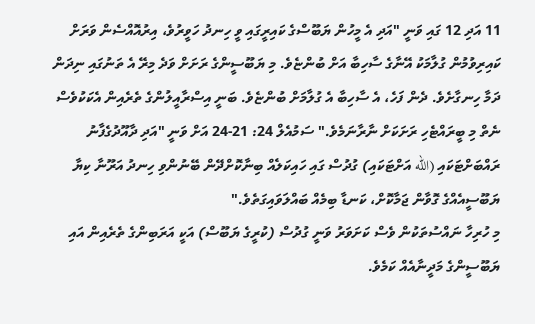11 އަދި 12 ގައި ވަނީ "އަދި އެ މީހުން ޔަބޫސްގެ ކައިރީގައި ވީ ހިނދު ހަވީރުވެ، އިރުއޮއްސެން ވަރަށް ކައިރިވުމުން ގުލާމަކު އޭނާގެ ސާހިބާ އަށް ބުންޏެވެ. މި ޔަބޫސީންގެ ރަށަށް ވަދެ މިރޭ އެ ތަނުގައި ނިދަން ދަމާ ހިނގާށެވެ. ދެން ފަހެ، އެ ސާހިބާ އެ ގުލާމަށް ބުންޏެވެ. ބަނީ އިސްރާއީލުންގެ ތެރެއިން އެކަކުވެސް ނެތް މި ބީރައްޓެހި ރަށަކަށް ނާރާނަމެވެ." ސަމުއެލް 24: 21-24 އަށް ވަނީ "އަދި ދާއޫދުގެފާނު ރައްބަށްޓަކައި (الله އަށްޓަކައި) ގުދުސް ގައި ހައިކަލެއް ބިނާކޮށްދޭން ބޭނުންވި ހިނދު އަރޫނާ ކިޔާ ޔަބޫސީއެއްގެ ގޮވާން ޖަމާކޮށް، ކަނޑާ ބިމެއް ބައްލަވައިގަތެވެ."
މި ހުރިހާ ނައްސުތަކުން ވެސް ކަށަވަރު ވަނީ ގުދުސް (ކުރީގެ ޔަބޫސް) އަކީ އަރަބިންގެ ތެރެއިން އައި ޔަބޫސީންގެ މަދީނާއެއް ކަމެވެ.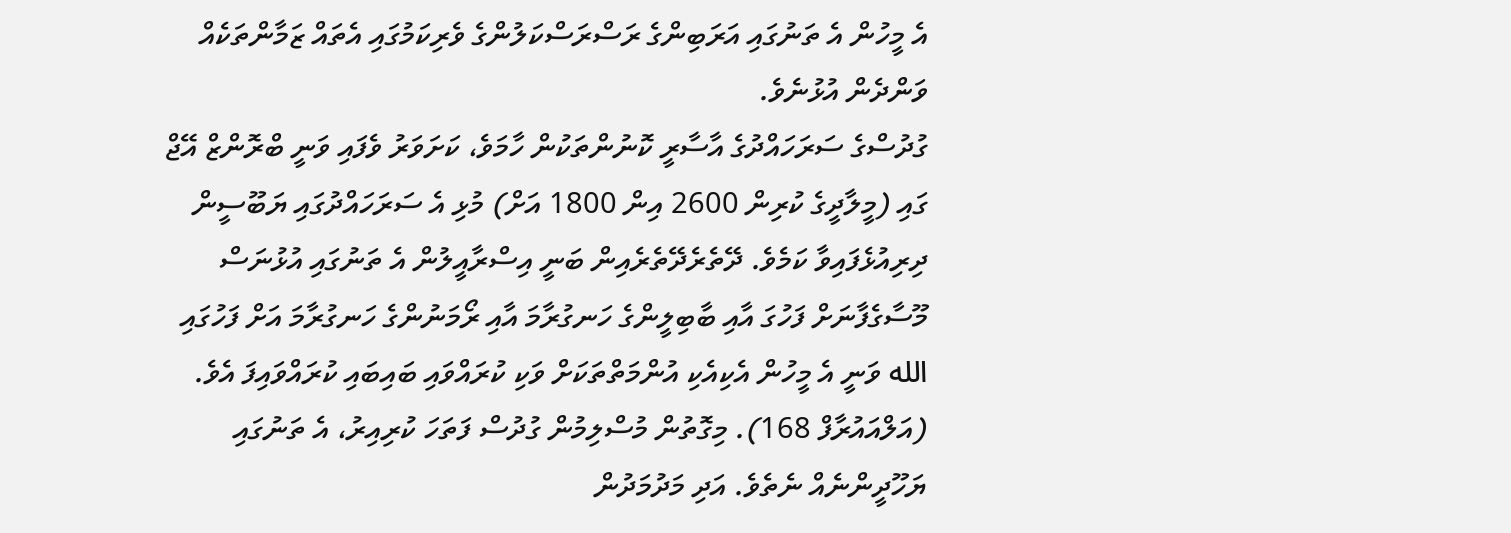އެ މީހުން އެ ތަނުގައި އަރަބިންގެ ރަސްރަސްކަލުންގެ ވެރިކަމުގައި އެތައް ޒަމާންތަކެއް ވަންދެން އުޅުނެވެ.
ގުދުސްގެ ސަރަހައްދުގެ އާސާރީ ކޮނުންތަކުން ހާމަވެ، ކަށަވަރު ވެފައި ވަނީ ބްރޮންޒް އޭޖް ގައި (މީލާދީގެ ކުރިން 2600 އިން 1800 އަށް) މުޅި އެ ސަރަހައްދުގައި ޔަބޫސީން ދިރިއުޅެފައިވާ ކަމެވެ. ދޭތެރެދޭތެރެއިން ބަނީ އިސްރާއީލުން އެ ތަނުގައި އުޅުނަސް މޫސާގެފާނަށް ފަހުގަ އާއި ބާބިލީންގެ ހަނގުރާމަ އާއި ރޯމަނުންގެ ހަނގުރާމަ އަށް ފަހުގައި الله ވަނީ އެ މީހުން އެކިއެކި އުންމަތްތަކަށް ވަކި ކުރައްވައި ބައިބައި ކުރައްވައިފަ އެވެ. (އަލްއައުރާފް 168). މިގޮތުން މުސްލިމުން ގުދުސް ފަތަހަ ކުރިއިރު، އެ ތަނުގައި ޔަހޫދީންނެއް ނެތެވެ. އަދި މަދުމަދުން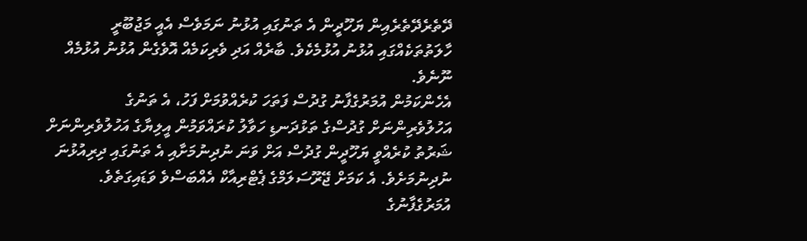ދޭތެރެދޭތެރެއިން ޔަހޫދީން އެ ތަނުގައި އުޅުނު ނަމަވެސް އެއީ މަޖުބޫރީ ހާލަތުތަކެއްގައި އުޅުނު އުޅުމެކެވެ. ބާރެއް އަދި ވެރިކަމެއް އޮވެގެން އުޅުނު އުޅުމެއް ނޫނެވެ.
އެހެންކަމުން އުމަރުގެފާނު ގުދުސް ފަތަހަ ކުރެއްވުމަށް ފަހު، އެ ތަނުގެ އަހުލުވެރިންނަށް ގުދުސްގެ ތަޅުދަނޑި ހަވާލު ކުރައްވަމުން އީލިޔާގެ އަހުލުވެރިންނަށް ޝަރުތު ކުރެއްވީ ޔަހޫދީން ގުދުސް އަށް ވަނަ ނުދިނުމަށާއި އެ ތަނުގައި ދިރިއުޅުނަ ނުދިނުމަށެވެ. އެ ކަމަށް ޖޭރޫސަލަމްގެ ޕެޓްރިއާކް އެއްބަސްވެ ވަޑައިގަތެވެ. އުމަރުގެފާނުގެ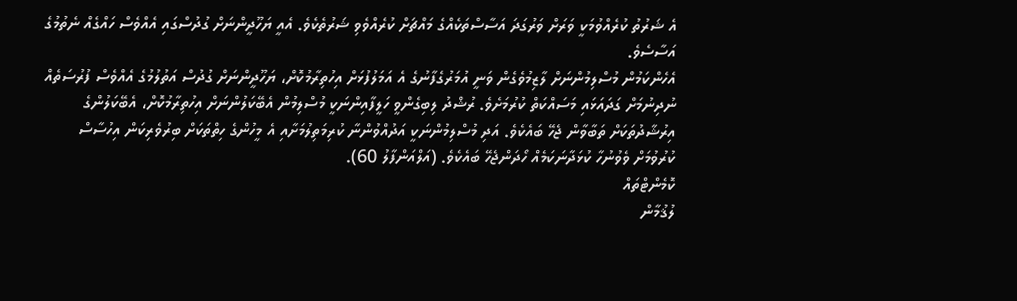އެ ޝަރުތު ކުރެއްވުމަކީ ވަރަށް ވަރުގަދަ އަސާސްތަކެއްގެ މައްޗަށް ކުރެއްވެވި ޝަރުތެކެވެ. އެއީ ޔަހޫދީންނަށް ގުދުސްގައި އެއްވެސް ހައްގެއް ނެތުމުގެ އަސާސެވެ.
އެހެންކަމުން މުސްލިމުންނަށް ލާޒިމުވެގެން ވަނީ އުމަރުގެފާނުގެ އެ އަމަލުފުޅަށް އިހުތިރާމުކޮށް، ޔަހޫދީންނަށް ގުދުސް އަތުލުމުގެ އެއްވެސް ފުރުސަތެއް ނުދިނުމަށް ގަދައަޅައި މަސައްކަތް ކުރުމަށެވެ. ރުޝްދު ލިބިގެންވީ ހަލީފާއިންނަކީ މުސްލިމުން އެބޭކަލުންނަށް އިހުތިރާމުކޮށް، އެބޭކަލުންގެ އިރުޝާދުތަކަށް ތަބާވާން ޖެހޭ ބައެކެވެ. އަދި މުސްލިމުންނަކީ އަދުއްވުންނާ ކުރިމަތިލުމަށާއި އެ މީހުންގެ ހިތްތަކަށް ބިރުވެރިކަން އިހުސާސް ކުރުވުމަށް ވެވުނުހާ ކުޅަދާނަކަމެއް ހޯދަންޖެހޭ ބައެކެވެ. (އަލްއަންފާލު 60).
ކޮމެންޓްތައް
ލުޤުމާން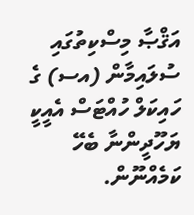އަޤްޞާ މިސްކިތުގައި ސުލައިމާން (އސ) ގެ ހައިކަލް ހުއްޓަސް އެއީކީ ޔަހޫދީންނާ ބެހޭ ކަމެއްނޫން.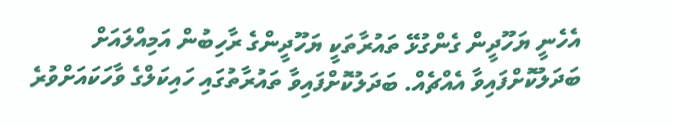އެހެނީ ޔަހޫދީން ގެންގުޅޭ ތައުރާތަކީ ޔަހޫދީންގެ ރާހިބުން އަމިއްލައަށް ބަދަލުކޮށްފައިވާ އެއްޗެއް. ބަދަލުކޮށްފައިވާ ތައުރާތުގައި ހައިކަލްގެ ވާހަކައަށްވުރެ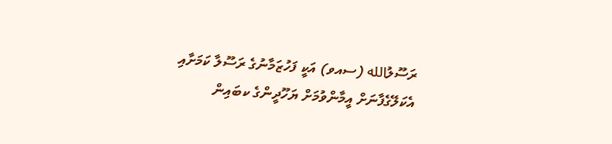ރަސޫލުالله (ސއވ) އަކީ ފަހުޒަމާނުގެ ރަސޫލާ ކަމަށާއި އެކަލޭގެފާނަށް އީމާންވުމަށް ޔަހޫދީންގެ ކބައިން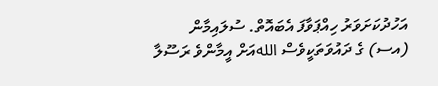އަހުދުކަށަވަރު ހިއްޕަވާފަ އެބައޮތް. ސުލައިމާން (އސ) ގެ ދައުވަތަކީވެސް اللهއަށް އީމާންވެ ރަސޫލާ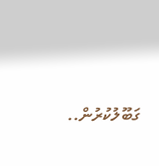ގަބޫލުކުރުން..